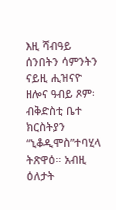እዚ ሻብዓይ ሰንበትን ሳምንትን ናይዚ ሒዝናዮ ዘሎና ዓብይ ጾም፡ ብቅድስቲ ቤተ ክርስትያን “ኒቆዲሞስ”ተባሂላ ትጽዋዕ። አብዚ ዕለታት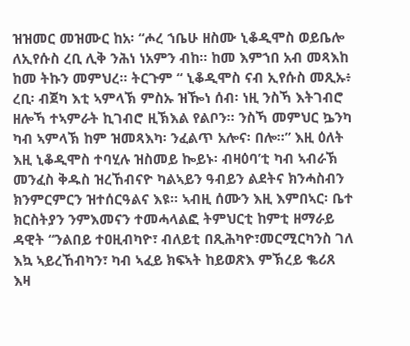ዝዝመር መዝሙር ከአ፡ “ሖረ ኀቤሁ ዘስሙ ኒቆዲሞስ ወይቤሎ ለኢየሱስ ረቢ ሊቅ ንሕነ ነአምን ብከ። ከመ እምኀበ አብ መጻእከ ከመ ትኩን መምህረ። ትርጉም “ ኒቆዲሞስ ናብ ኢየሱስ መጺኡ፥ ረቢ፡ ብጀካ እቲ ኣምላኽ ምስኡ ዝዀነ ሰብ፡ ነዚ ንስኻ እትገብሮ ዘሎኻ ተኣምራት ኪገብሮ ዚኽእል የልቦን። ንስኻ መምህር ኴንካ ካብ ኣምላኽ ከም ዝመጻእካ፡ ንፈልጥ አሎና፡ በሎ።” እዚ ዕለት እዚ ኒቆዲሞስ ተባሂሉ ዝስመይ ኰይኑ፡ ብዛዕባ’ቲ ካብ ኣብራኽ መንፈስ ቅዱስ ዝረኸብናዮ ካልኣይን ዓብይን ልደትና ክንሓስብን ክንምርምርን ዝተሰርዓልና እዩ። ኣብዚ ሰሙን እዚ እምበኣር፡ ቤተ ክርስትያን ንምእመናን ተመሓላልፎ ትምህርቲ ከምቲ ዘማራይ ዳዊት “ንልበይ ተዐዚብካዮ፣ ብለይቲ በጺሕካዮ፣መርሚርካንስ ገለ እኳ ኣይረኸብካን፣ ካብ ኣፈይ ክፍኣት ከይወጽእ ምኽረይ ቈሪጸ
እዛ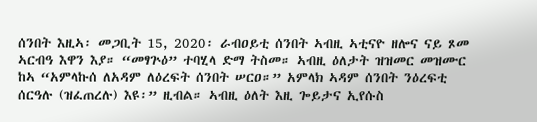ሰንበት እዚኣ፡ መጋቢት 15, 2020፡ ራብዐይቲ ሰንበት ኣብዚ ኣቲናዮ ዘሎና ናይ ጾመ ኣርብዓ እዋን እያ። “መፃጕዕ” ተባሂላ ድማ ትስመ። ኣብዚ ዕለታት ዝዝመር መዝሙር ከኣ “አምላኩሰ ለአዳም ለዕረፍት ሰንበት ሠርዐ።” አምላክ ኣዳም ሰንበት ንዕረፍቲ ሰርዓሉ (ዝፈጠረሉ) እዩ፡” ዚብል። ኣብዚ ዕለት እዚ ጐይታና ኢየሱስ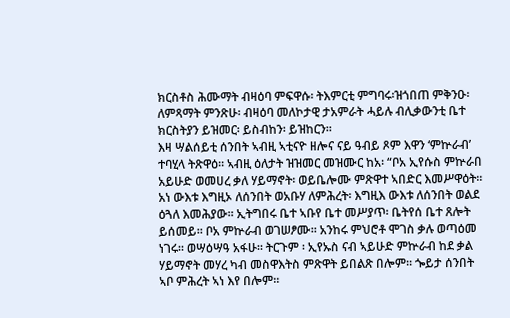ክርስቶስ ሕሙማት ብዛዕባ ምፍዋሱ፡ ትእምርቲ ምግባሩ፡ዝጎበጠ ምቅንዑ፡ ለምጻማት ምንጽሁ፡ ብዛዕባ መለኮታዊ ታአምራት ሓይሉ ብሊቃውንቲ ቤተ ክርስትያን ይዝመር፡ ይስብከን፡ ይዝከርን።
እዛ ሣልሰይቲ ሰንበት ኣብዚ ኣቲናዮ ዘሎና ናይ ዓብይ ጾም እዋን ‘ምኵራብ’ ተባሂላ ትጽዋዕ። ኣብዚ ዕለታት ዝዝመር መዝሙር ከአ፡ “ቦአ ኢየሱስ ምኵራበ አይሁድ ወመሀረ ቃለ ሃይማኖት፡ ወይቤሎሙ ምጽዋተ ኣበድር እመሥዋዕት። አነ ውእቱ እግዚኦ ለሰንበት ወአቡሃ ለምሕረት፡ እግዚእ ውእቱ ለሰንበት ወልደ ዕጓለ እመሕያው። ኢትግበሩ ቤተ ኣቡየ ቤተ መሥያጥ፡ ቤትየሰ ቤተ ጸሎት ይሰመይ። ቦአ ምኵራብ ወገሠፆሙ። አንከሩ ምህሮቶ ሞገስ ቃሉ ወጣዕመ ነገሩ። ወሣዕሣዓ አፋሁ። ትርጉም ፡ ኢየኡስ ናብ ኣይሁድ ምኵራብ ከደ ቃል ሃይማኖት መሃረ ካብ መስዋእትስ ምጽዋት ይበልጽ በሎም። ጐይታ ሰንበት ኣቦ ምሕረት ኣነ እየ በሎም።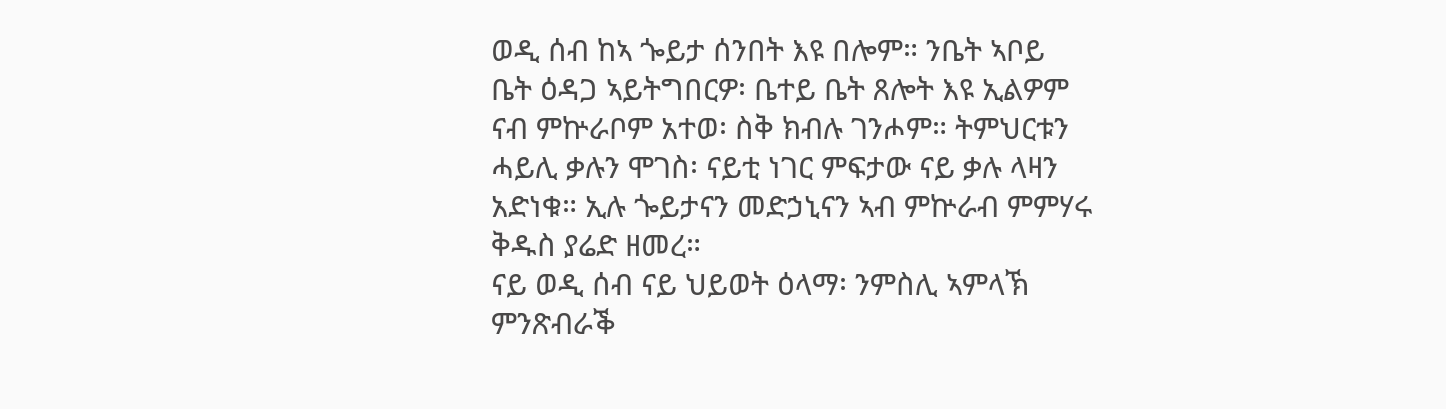ወዲ ሰብ ከኣ ጐይታ ሰንበት እዩ በሎም። ንቤት ኣቦይ ቤት ዕዳጋ ኣይትግበርዎ፡ ቤተይ ቤት ጸሎት እዩ ኢልዎም ናብ ምኵራቦም አተወ፡ ስቅ ክብሉ ገንሖም። ትምህርቱን ሓይሊ ቃሉን ሞገስ፡ ናይቲ ነገር ምፍታው ናይ ቃሉ ላዛን አድነቁ። ኢሉ ጐይታናን መድኃኒናን ኣብ ምኵራብ ምምሃሩ ቅዱስ ያሬድ ዘመረ።
ናይ ወዲ ሰብ ናይ ህይወት ዕላማ፡ ንምስሊ ኣምላኽ ምንጽብራቕ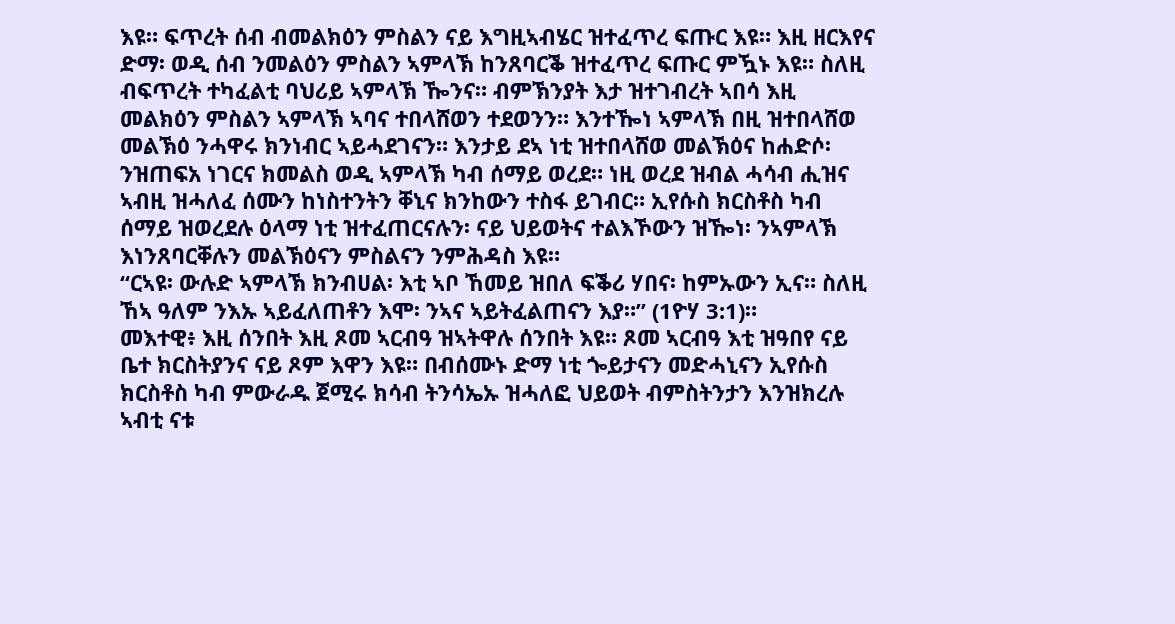እዩ። ፍጥረት ሰብ ብመልክዕን ምስልን ናይ እግዚኣብሄር ዝተፈጥረ ፍጡር እዩ። እዚ ዘርእየና ድማ፡ ወዲ ሰብ ንመልዕን ምስልን ኣምላኽ ከንጸባርቕ ዝተፈጥረ ፍጡር ምዃኑ እዩ። ስለዚ ብፍጥረት ተካፈልቲ ባህሪይ ኣምላኽ ዀንና። ብምኽንያት እታ ዝተገብረት ኣበሳ እዚ መልክዕን ምስልን ኣምላኽ ኣባና ተበላሸወን ተደወንን። እንተዀነ ኣምላኽ በዚ ዝተበላሸወ መልኽዕ ንሓዋሩ ክንነብር ኣይሓደገናን። እንታይ ደኣ ነቲ ዝተበላሸወ መልኽዕና ከሐድሶ፡ ንዝጠፍአ ነገርና ክመልስ ወዲ ኣምላኽ ካብ ሰማይ ወረደ። ነዚ ወረደ ዝብል ሓሳብ ሒዝና ኣብዚ ዝሓለፈ ሰሙን ከነስተንትን ቐኒና ክንከውን ተስፋ ይገብር። ኢየሱስ ክርስቶስ ካብ ሰማይ ዝወረደሉ ዕላማ ነቲ ዝተፈጠርናሉን፡ ናይ ህይወትና ተልእኾውን ዝዀነ፡ ንኣምላኽ እነንጸባርቐሉን መልኽዕናን ምስልናን ንምሕዳስ እዩ።
“ርኣዩ፡ ውሉድ ኣምላኽ ክንብሀል፡ እቲ ኣቦ ኸመይ ዝበለ ፍቕሪ ሃበና፡ ከምኡውን ኢና። ስለዚ ኸኣ ዓለም ንእኡ ኣይፈለጠቶን እሞ፡ ንኣና ኣይትፈልጠናን እያ።” (1ዮሃ 3:1)።
መእተዊ፥ እዚ ሰንበት እዚ ጾመ ኣርብዓ ዝኣትዋሉ ሰንበት እዩ። ጾመ ኣርብዓ እቲ ዝዓበየ ናይ ቤተ ክርስትያንና ናይ ጾም እዋን እዩ። በብሰሙኑ ድማ ነቲ ጐይታናን መድሓኒናን ኢየሱስ ክርስቶስ ካብ ምውራዱ ጀሚሩ ክሳብ ትንሳኤኡ ዝሓለፎ ህይወት ብምስትንታን እንዝክረሉ ኣብቲ ናቱ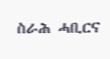ስራሕ ሓቢርና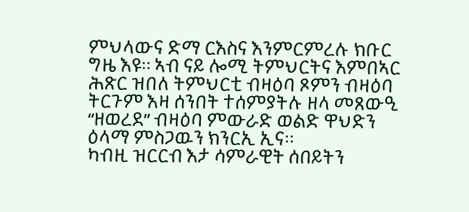ምህላውና ድማ ርእስና እንምርምረሉ ክቡር ግዜ እዩ። ኣብ ናይ ሎሚ ትምህርትና እምበኣር ሕጽር ዝበለ ትምህርቲ ብዛዕባ ጾምን ብዛዕባ ትርጉም እዛ ሰንበት ተሰምያትሉ ዘላ መጸውዒ “ዘወረደ” ብዛዕባ ምውራድ ወልድ ዋህድን ዕላማ ምስጋዉን ክንርኢ ኢና።
ካብዚ ዝርርብ እታ ሳምራዊት ሰበይትን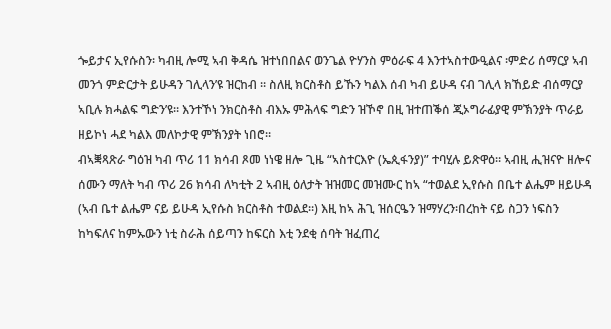ጐይታና ኢየሱስን፡ ካብዚ ሎሚ ኣብ ቅዳሴ ዝተነበበልና ወንጌል ዮሃንስ ምዕራፍ 4 እንተኣስተውዒልና ፡ምድሪ ሰማርያ ኣብ መንጎ ምድርታት ይሁዳን ገሊላን’ዩ ዝርከብ ። ስለዚ ክርስቶስ ይኹን ካልእ ሰብ ካብ ይሁዳ ናብ ገሊላ ክኸይድ ብሰማርያ ኣቢሉ ክሓልፍ ግድን’ዩ። እንተኾነ ንክርስቶስ ብእኡ ምሕላፍ ግድን ዝኾኖ በዚ ዝተጠቕሰ ጂኦግራፊያዊ ምኽንያት ጥራይ ዘይኮነ ሓደ ካልእ መለኮታዊ ምኽንያት ነበሮ።
ብኣቛጻጽራ ግዕዝ ካብ ጥሪ 11 ክሳብ ጾመ ነነዌ ዘሎ ጊዜ “ኣስተርእዮ (ኤጲፋንያ)” ተባሂሉ ይጽዋዕ። ኣብዚ ሒዝናዮ ዘሎና ሰሙን ማለት ካብ ጥሪ 26 ክሳብ ለካቲት 2 ኣብዚ ዕለታት ዝዝመር መዝሙር ከኣ “ተወልደ ኢየሱስ በቤተ ልሔም ዘይሁዳ (ኣብ ቤተ ልሔም ናይ ይሁዳ ኢየሱስ ክርስቶስ ተወልደ።) እዚ ከኣ ሕጊ ዝሰርዔን ዝማሃረን፡በረከት ናይ ስጋን ነፍስን ከካፍለና ከምኡውን ነቲ ስራሕ ሰይጣን ከፍርስ እቲ ንደቂ ሰባት ዝፈጠረ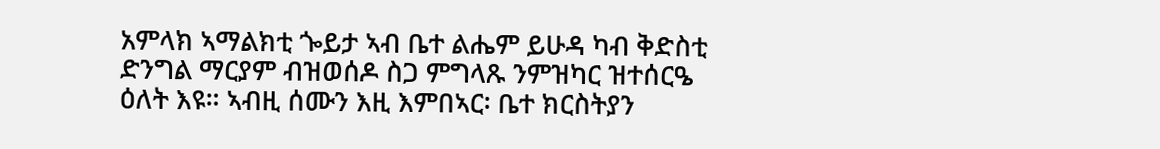አምላክ ኣማልክቲ ጐይታ ኣብ ቤተ ልሔም ይሁዳ ካብ ቅድስቲ ድንግል ማርያም ብዝወሰዶ ስጋ ምግላጹ ንምዝካር ዝተሰርዔ ዕለት እዩ። ኣብዚ ሰሙን እዚ እምበኣር፡ ቤተ ክርስትያን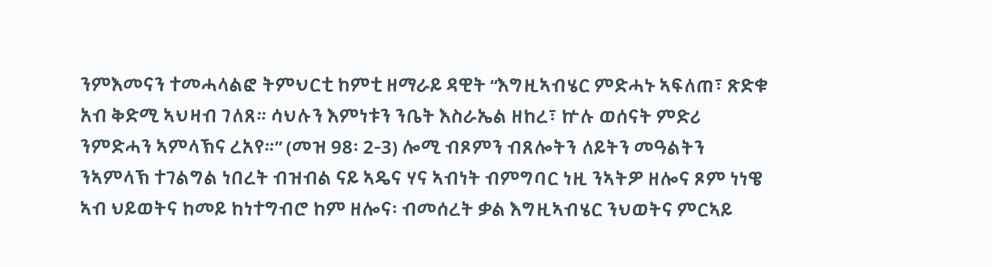ንምእመናን ተመሓላልፎ ትምህርቲ ከምቲ ዘማራይ ዳዊት “እግዚኣብሄር ምድሓኑ ኣፍለጠ፣ ጽድቁ አብ ቅድሚ ኣህዛብ ገለጸ። ሳህሉን እምነቱን ንቤት እስራኤል ዘከረ፣ ኵሉ ወሰናት ምድሪ ንምድሓን ኣምላኽና ረአየ።” (መዝ 98፡ 2-3) ሎሚ ብጾምን ብጸሎትን ለይትን መዓልትን ንኣምላኽ ተገልግል ነበረት ብዝብል ናይ ኣዴና ሃና ኣብነት ብምግባር ነዚ ንኣትዎ ዘሎና ጾም ነነዌ ኣብ ህይወትና ከመይ ከነተግብሮ ከም ዘሎና፡ ብመሰረት ቃል እግዚኣብሄር ንህወትና ምርኣይ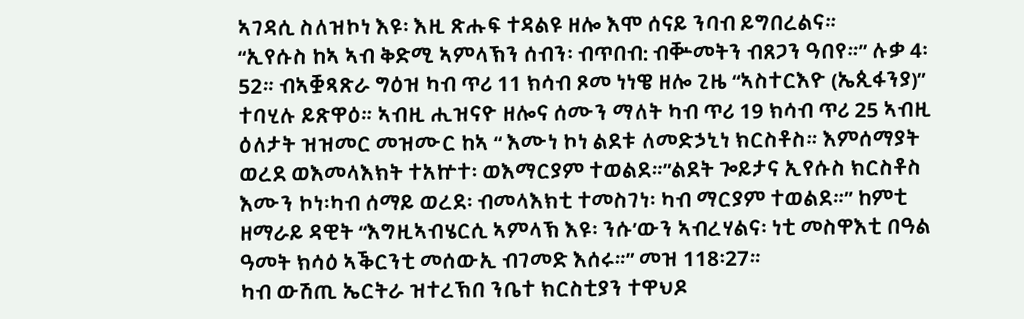ኣገዳሲ ስለዝኮነ እዩ፡ እዚ ጽሑፍ ተዳልዩ ዘሎ እሞ ሰናይ ንባብ ይግበረልና።
“ኢየሱስ ከኣ ኣብ ቅድሚ ኣምላኽን ሰብን፡ ብጥበብ: ብቝመትን ብጸጋን ዓበየ።” ሉቃ 4፡52። ብኣቛጻጽራ ግዕዝ ካብ ጥሪ 11 ክሳብ ጾመ ነነዌ ዘሎ ጊዜ “ኣስተርእዮ (ኤጲፋንያ)” ተባሂሉ ይጽዋዕ። ኣብዚ ሒዝናዮ ዘሎና ሰሙን ማለት ካብ ጥሪ 19 ክሳብ ጥሪ 25 ኣብዚ ዕለታት ዝዝመር መዝሙር ከኣ “ እሙነ ኮነ ልደቱ ለመድኃኒነ ክርስቶስ። እምሰማያት ወረደ ወእመላእክት ተአኵተ፡ ወእማርያም ተወልደ።”ልደት ጐይታና ኢየሱስ ክርስቶስ እሙን ኮነ፡ካብ ሰማይ ወረደ፡ ብመላእክቲ ተመስገነ፡ ካብ ማርያም ተወልደ።” ከምቲ ዘማራይ ዳዊት “እግዚኣብሄርሲ ኣምላኽ እዩ፡ ንሱ’ውን ኣብረሃልና፡ ነቲ መስዋእቲ በዓል ዓመት ክሳዕ ኣቕርንቲ መሰውኢ ብገመድ እሰሩ።” መዝ 118፡27።
ካብ ውሽጢ ኤርትራ ዝተረኽበ ንቤተ ክርስቲያን ተዋህዶ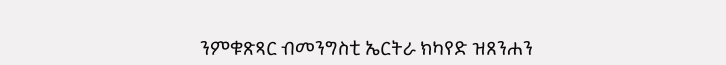ንምቁጽጻር ብመንግስቲ ኤርትራ ክካየድ ዝጸንሐን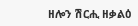ዘሎን ሽርሒ ዘቃልዕ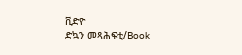ቪድዮ
ድኳን መጻሕፍቲ/Book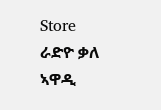Store
ራድዮ ቃለ ኣዋዲ